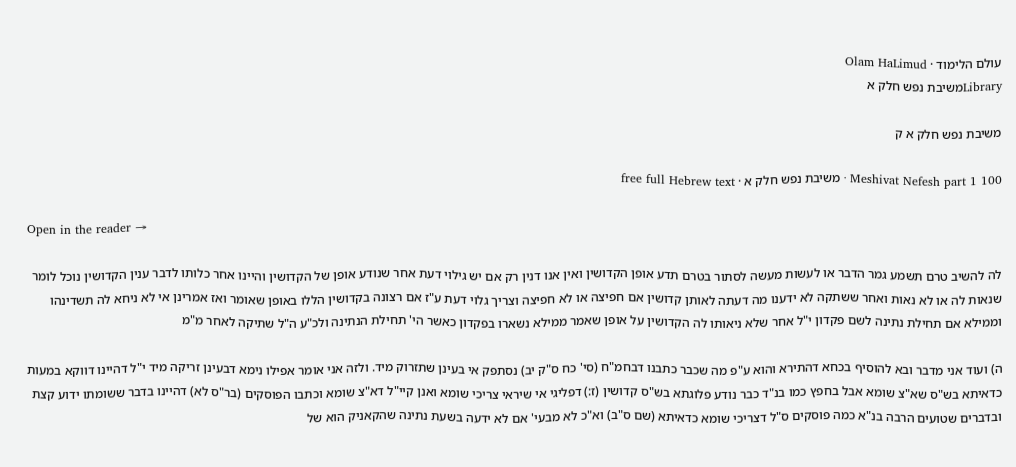עולם הלימוד · Olam HaLimud
Libraryמשיבת נפש חלק א

משיבת נפש חלק א ק

Meshivat Nefesh part 1 100 · משיבת נפש חלק א · free full Hebrew text

Open in the reader →

לה להשיב טרם תשמע גמר הדבר או לעשות מעשה לסתור בטרם תדע אופן הקדושין ואין אנו דנין רק אם יש גילוי דעת אחר שנודע אופן של הקדושין והיינו אחר כלותו לדבר ענין הקדושין נוכל לומר שנאות לה או לא נאות ואחר ששתקה לא ידענו מה דעתה לאותן קדושין אם חפיצה או לא חפיצה וצריך גלוי דעת ע"ז אם רצונה בקדושין הללו באופן שאומר ואז אמרינן אי לא ניחא לה תשדינהו וממילא אם תחילת נתינה לשם פקדון י"ל אחר שלא ניאותו לה הקדושין על אופן שאמר ממילא נשארו בפקדון כאשר הי' תחילת הנתינה ולכ"ע ה"ל שתיקה לאחר מ"מ

ה) ועוד אני מדבר ובא להוסיף בכחא דהתירא והוא ע"פ מה שכבר כתבנו דבחמ"ח (סי' כח ס"ק יב) נסתפק אי בעינן שתזרוק מיד. ולזה אני אומר אפילו נימא דבעינן זריקה מיד י"ל דהיינו דווקא במעות כדאיתא בש"ס שא"צ שומא אבל בחפץ כמו בנ"ד כבר נודע פלוגתא בש"ס קדושין (ז:) דפליגי אי שיראי צריכי שומא ואנן קיי"ל דא"צ שומא וכתבו הפוסקים (בר"ס לא) דהיינו בדבר ששומתו ידוע קצת ובדברים שטועים הרבה בנ"א כמה פוסקים ס"ל דצריכי שומא כדאיתא (שם ס"ב) וא"כ לא מבעי' אם לא ידעה בשעת נתינה שהקאניק הוא של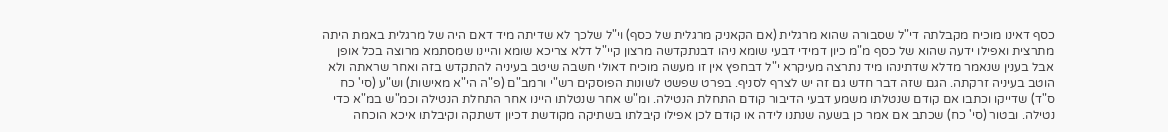כסף דאינו מוכיח מקבלתה די"ל שסבורה שהוא מרגלית (אם הקאניק מרגלית של כסף) וי"ל שלכך לא שדיתה מיד דאם היה של מרגלית באמת היתה מתרצית ואפילו ידעה שהוא של כסף מ"מ כיון דמידי דבעי שומא ניהו דבנתקדשה מרצון קיי"ל דלא צריכא שומא והיינו שמסתמא מרוצה בכל אופן אבל בענין שנאמר מדלא שדתינהו מיד נתרצה מעיקרא י"ל דבחפץ אין זו מעשה מוכיח דאולי חשבה שיטב בעיניה להתקדש בזה ואחר שראתה ולא הוטב בעיניה זרקתה. הגם שזה דבר חדש גם זה יש לצרף לסניף. בפרט שפשט לשונות הפוסקים רש"י ורמב"ם (פ"ה הי"א מאישות) וש"ע (סי' כח ס"ד) שדייקו וכתבו אם קודם שנטלתו משמע דבעי הדיבור קודם התחלת הנטילה. ומ"ש אחר שנטלתו היינו אחר התחלת הנטילה וכמ"ש במ"א כדי נטילה. ובטור (סי' כח) שכתב אם אמר כן בשעה שנתנו לידה או קודם לכן אפילו קיבלתו בשתיקה מקודשת דכיון דשתקה וקיבלתו איכא הוכחה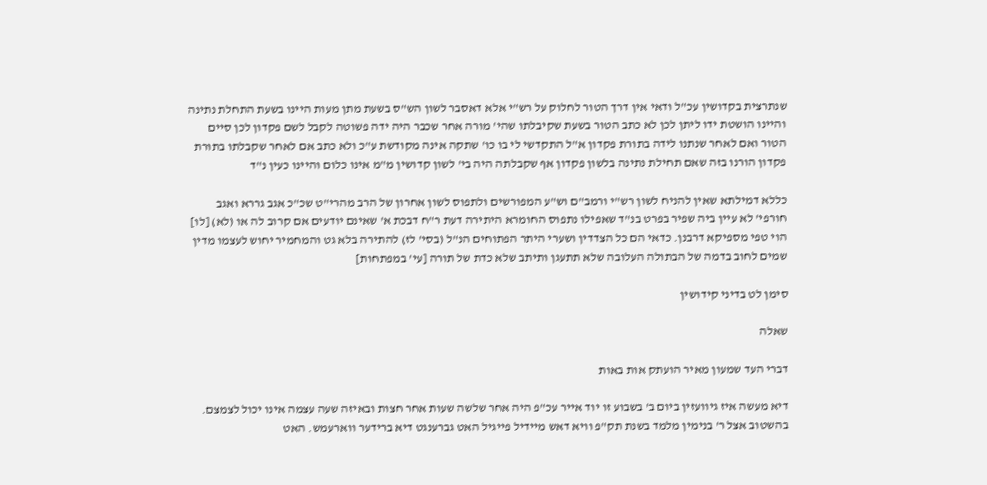שנתרצית בקדושין עכ"ל ודאי אין דרך הטור לחלוק על רש"י אלא דאסבר לשון הש"ס בשעת מתן מעות היינו בשעת התחלת נתינה והיינו הושטת ידו ליתן לכן לא כתב הטור בשעת שקיבלתו שהי' מורה אחר שכבר היה ידה פשוטה לקבל לשם פקדון לכן סיים הטור ואם לאחר שנתנו לידה בתורת פקדון א"ל התקדשי לי בו כו' שתקה אינה מקודשת ע"כ ולא כתב אם לאחר שקבלתו בתורת פקדון הורנו בזה שאם תחילת נתינה בלשון פקדון אף שקבלתה היה בי' לשון קדושין מ"מ אינו כלום והיינו כעין נ"ד

כללא דמילתא שאין להניח לשון רש"י ורמב"ם וש"ע המפורשים ולתפוס לשון אחרון של הרב מהרי"ט שכ"כ אגב גררא ואגב חורפי' לא עיין ביה שפיר בפרט בנ"ד שאפילו נתפוס החומרא היתירה דעת ר"ח דבכת א' שאינם יודעים אם קרוב לה או (לא) [לו] הוי טפי מספיקא דרבנן. כדאי הם כל הצדדין ושערי היתר הפתוחים הנ"ל (בסי' לז) להתירה בלא גט והמחמיר יחוש לעצמו מדין שמים לחוב בדמה של הבתולה העלובה שלא תתעגן ותיתב שלא כדת של תורה [עי' במפתחות]

סימן לט בדיני קידושין

שאלה

דברי העד שמעון מאיר הועתק אות באות

דיא מעשה איז גיוועזין ביום ב' בשבוע זו יוד אייר עכ"פ היה אחר שלשה שעות אחר חצות ובאיזה שעה עצמה אינו יכול לצמצם. בהשטוב אצל ר' בנימין מלמד בשנת תק"פ וויא דאש מיידיל פייגיל האט גברענגט דיא ברידער ווארעמש. האט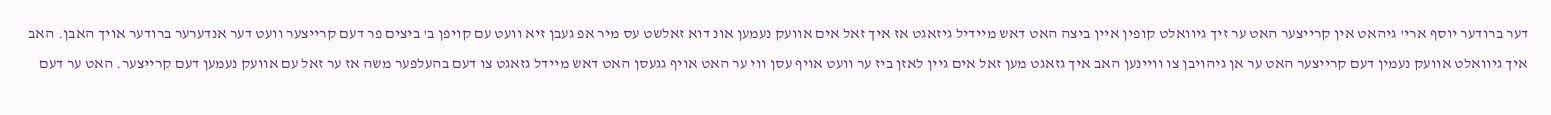דער ברודער יוסף ארי' גיהאט אין קרייצער האט ער זיך גיוואלט קופין איין ביצה האט דאש מיידיל גיזאגט אז איך זאל אים אוועק נעמען אונ דוא זאלשט עס מיר אפ געבן זיא וועט עם קויפן ב' ביצים פר דעם קרייצער וועט דער אנדערער ברודער אויך האבן. האב איך גיוואלט אוועק נעמין דעם קרייצער האט ער אן גיהויבן צו וויינען האב איך גזאגט מען זאל אים גיין לאזן ביז ער וועט אויף עסן ווי ער האט אויף גגעסן האט דאש מיידל גזאגט צו דעם בהעלפער משה אז ער זאל עם אוועק נעמען דעם קרייצער. האט ער דעם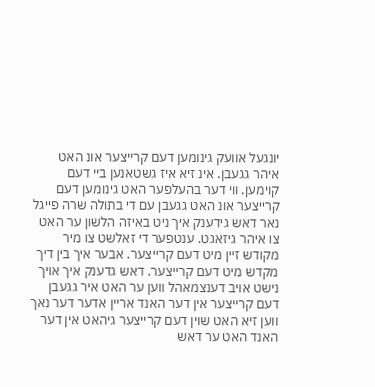יונגעל אוועק גינומען דעם קרייצער אונ האט איהר גגעבן. אינ זיא איז גשטאנען ביי דעם קוימען. ווי דער בהעלפער האט גינומען דעם קרייצער אונ האט גגעבן עם די בתולה שרה פייגל נאר דאש גידענק איך ניט באיזה הלשון ער האט צו איהר גיזאגט. ענטפער די זאלשט צו מיר מקודש זיין מיט דעם קרייצער. אבער איך בין דיך מקדש מיט דעם קרייצער. דאש גדענק איך אויך נישט אויב דענצמאהל ווען ער האט איר גגעבן דעם קרייצער אין דער האנד אריין אדער דער נאך ווען זיא האט שוין דעם קרייצער גיהאט אין דער האנד האט ער דאש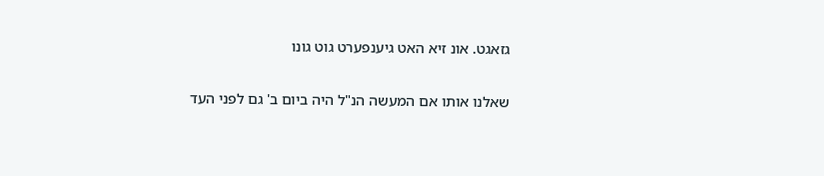גזאגט. אונ זיא האט גיענפערט גוט גונו

שאלנו אותו אם המעשה הנ"ל היה ביום ב' גם לפני העד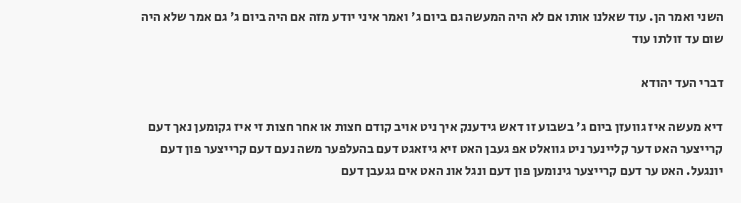השני ואמר הן. עוד שאלנו אותו אם לא היה המעשה גם ביום ג' ואמר איני יודע מזה אם היה ביום ג' גם אמר שלא היה שום עד זולתו עוד

דברי העד יהודא

דיא מעשה איז גוועזן ביום ג' בשבוע זו דאש גידענק איך ניט אויב קודם חצות או אחר חצות זי איז גקומען נאך דעם קרייצער האט דער קליינער ניט גוואלט אפ געבן האט זיא גיזאגט דעם בהעלפער משה נעם דעם קרייצער פון דעם יונגעל. האט ער דעם קרייצער גינומען פון דעם ונגל אונ האט אים גגעבן דעם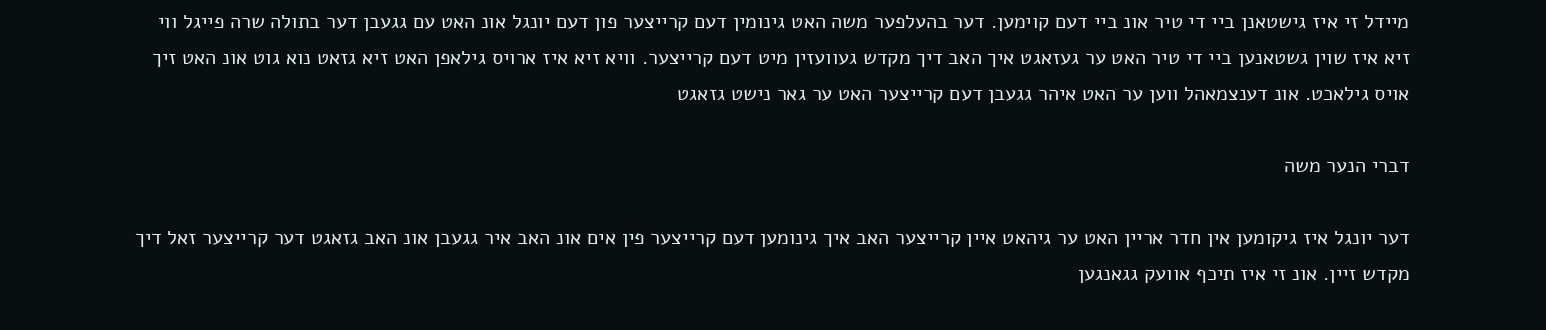מיידל זי איז גישטאנן ביי די טיר אונ ביי דעם קוימען. דער בהעלפער משה האט גינומין דעם קרייצער פון דעם יונגל אונ האט עם גגעבן דער בתולה שרה פייגל ווי זיא איז שוין גשטאנען ביי די טיר האט ער געזאגט איך האב דיך מקדש געוועזין מיט דעם קרייצער. וויא זיא איז ארויס גילאפן האט זיא גזאט נוא גוט אונ האט זיך אויס גילאכט. אונ דענצמאהל ווען ער האט איהר גגעבן דעם קרייצער האט ער גאר נישט גזאגט

דברי הנער משה

דער יונגל איז גיקומען אין חדר אריין האט ער גיהאט איין קרייצער האב איך גינומען דעם קרייצער פין אים אונ האב איר גגעבן אונ האב גזאגט דער קרייצער זאל דיך מקדש זיין. אונ זי איז תיכף אוועק גגאנגען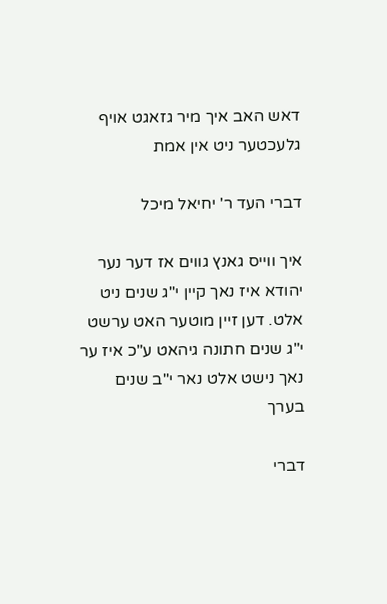דאש האב איך מיר גזאגט אויף גלעכטער ניט אין אמת

דברי העד ר' יחיאל מיכל

איך ווייס גאנץ גווים אז דער נער יהודא איז נאך קיין י"ג שנים ניט אלט. דען זיין מוטער האט ערשט י"ג שנים חתונה גיהאט ע"כ איז ער נאך נישט אלט נאר י"ב שנים בערך

דברי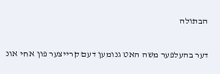הבתולה

דער בהעלפער משה האט גנומען דעם קרייצער פון אחי אונ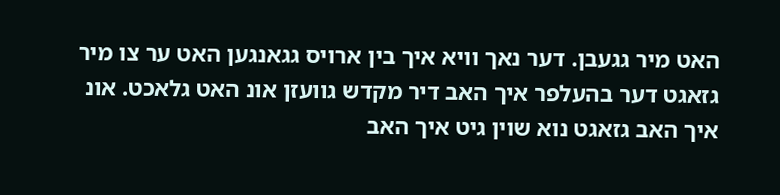האט מיר גגעבן. דער נאך וויא איך בין ארויס גגאנגען האט ער צו מיר גזאגט דער בהעלפר איך האב דיר מקדש גוועזן אונ האט גלאכט. אונ איך האב גזאגט נוא שוין גיט איך האב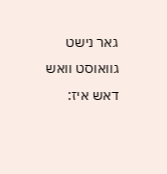גאר נישט גוואוסט וואש דאש איז: